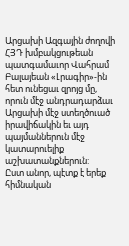Արցախի Ազգային ժողովի ՀՅԴ խմբակցութեան պատգամաւոր Վահրամ Բալայեան «Լրագիր»-ին հետ ունեցաւ զրոյց մը, որուն մէջ անդրադարձաւ Արցախի մէջ ստեղծուած իրավիճակին եւ այդ պայմաններուն մէջ կատարուելիք աշխատանքներուն:
Ըստ անոր, պէտք է երեք հիմնական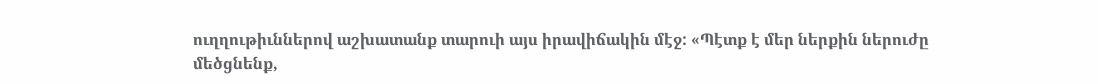ուղղութիւններով աշխատանք տարուի այս իրավիճակին մէջ: «Պէտք է մեր ներքին ներուժը մեծցնենք,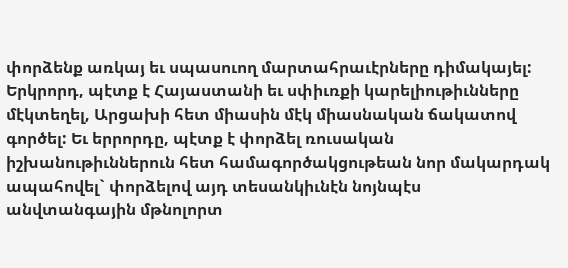փորձենք առկայ եւ սպասուող մարտահրաւէրները դիմակայել: Երկրորդ, պէտք է Հայաստանի եւ սփիւռքի կարելիութիւնները մէկտեղել, Արցախի հետ միասին մէկ միասնական ճակատով գործել: Եւ երրորդը, պէտք է փորձել ռուսական իշխանութիւններուն հետ համագործակցութեան նոր մակարդակ ապահովել` փորձելով այդ տեսանկիւնէն նոյնպէս անվտանգային մթնոլորտ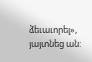ձեւաւորել», յայտնեց ան: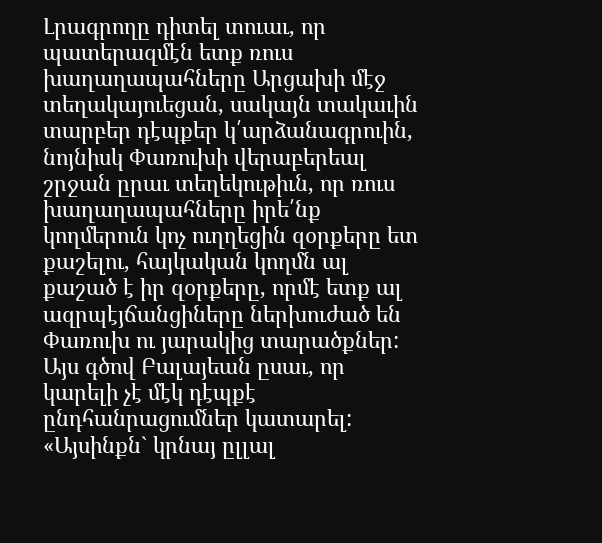Լրագրողը դիտել տուաւ, որ պատերազմէն ետք ռուս խաղաղապահները Արցախի մէջ տեղակայուեցան, սակայն տակաւին տարբեր դէպքեր կ՛արձանագրուին, նոյնիսկ Փառուխի վերաբերեալ շրջան ըրաւ տեղեկութիւն, որ ռուս խաղաղապահները իրե՛նք կողմերուն կոչ ուղղեցին զօրքերը ետ քաշելու, հայկական կողմն ալ քաշած է իր զօրքերը, որմէ ետք ալ ազրպէյճանցիները ներխուժած են Փառուխ ու յարակից տարածքներ:
Այս գծով Բալայեան ըսաւ, որ կարելի չէ մէկ դէպքէ ընդհանրացումներ կատարել: «Այսինքն` կրնայ ըլլալ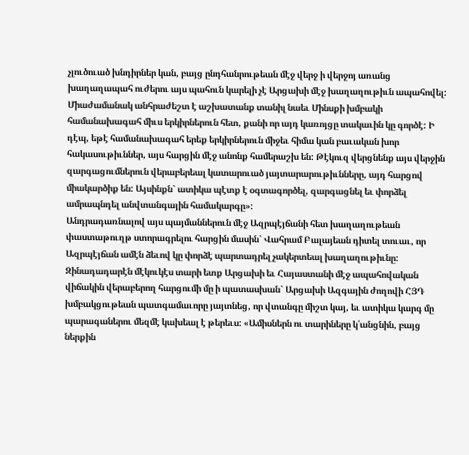չլուծուած խնդիրներ կան, բայց ընդհանրութեան մէջ վերջ ի վերջոյ առանց խաղաղապահ ուժերու այս պահուն կարելի չէ Արցախի մէջ խաղաղութիւն ապահովել: Միաժամանակ անհրաժեշտ է աշխատանք տանիլ նաեւ Մինսքի խմբակի համանախագահ միւս երկիրներուն հետ, քանի որ այդ կառոյցը տակաւին կը գործէ: Ի դէպ, եթէ համանախագահ երեք երկիրներուն միջեւ հիմա կան բաւական խոր հակասութիւններ, այս հարցին մէջ անոնք համերաշխ են: Թէկուզ վերցնենք այս վերջին զարգացումներուն վերաբերեալ կատարուած յայտարարութիւնները, այդ հարցով միակարծիք են: Այսինքն` ատիկա պէտք է օգտագործել, զարգացնել եւ փորձել ամրապնդել անվտանգային համակարգը»:
Անդրադառնալով այս պայմաններուն մէջ Ազրպէյճանի հետ խաղաղութեան փաստաթուղթ ստորագրելու հարցին մասին` Վահրամ Բալայեան դիտել տուաւ, որ Ազրպէյճան ամէն ձեւով կը փորձէ պարտադրել չակերտեալ խաղաղութիւնը:
Զինադադարէն մէկուկէս տարի ետք Արցախի եւ Հայաստանի մէջ ապահովական վիճակին վերաբերող հարցումի մը ի պատասխան` Արցախի Ազգային ժողովի ՀՅԴ խմբակցութեան պատգամաւորը յայտնեց, որ վտանգը միշտ կայ, եւ ատիկա կարգ մը պարագաներու մեզմէ կախեալ է թերեւս: «Ամիսներն ու տարիները կ՛անցնին, բայց ներքին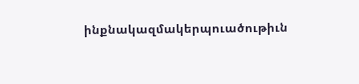ինքնակազմակերպուածութիւն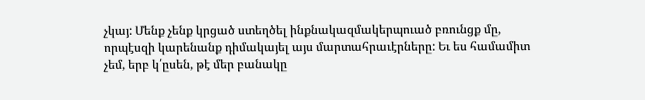չկայ: Մենք չենք կրցած ստեղծել ինքնակազմակերպուած բռունցք մը, որպէսզի կարենանք դիմակայել այս մարտահրաւէրները: Եւ ես համամիտ չեմ, երբ կ՛ըսեն, թէ մեր բանակը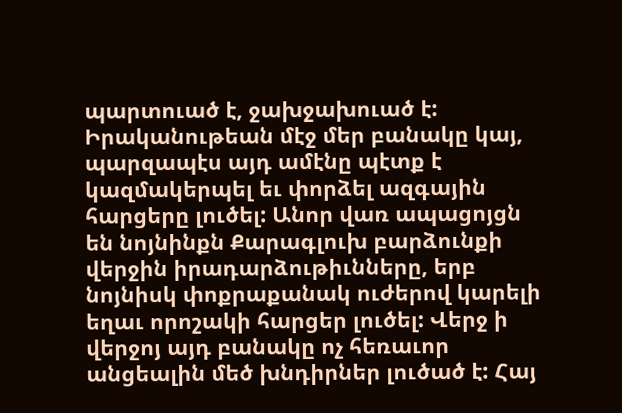պարտուած է, ջախջախուած է: Իրականութեան մէջ մեր բանակը կայ, պարզապէս այդ ամէնը պէտք է կազմակերպել եւ փորձել ազգային հարցերը լուծել: Անոր վառ ապացոյցն են նոյնինքն Քարագլուխ բարձունքի վերջին իրադարձութիւնները, երբ նոյնիսկ փոքրաքանակ ուժերով կարելի եղաւ որոշակի հարցեր լուծել: Վերջ ի վերջոյ այդ բանակը ոչ հեռաւոր անցեալին մեծ խնդիրներ լուծած է: Հայ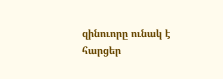զինուորը ունակ է հարցեր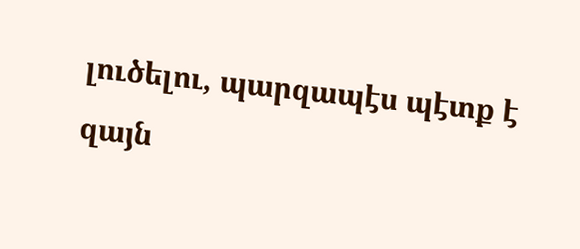լուծելու, պարզապէս պէտք է զայն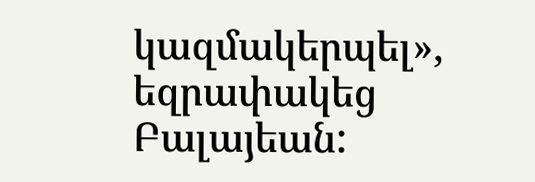կազմակերպել», եզրափակեց Բալայեան: